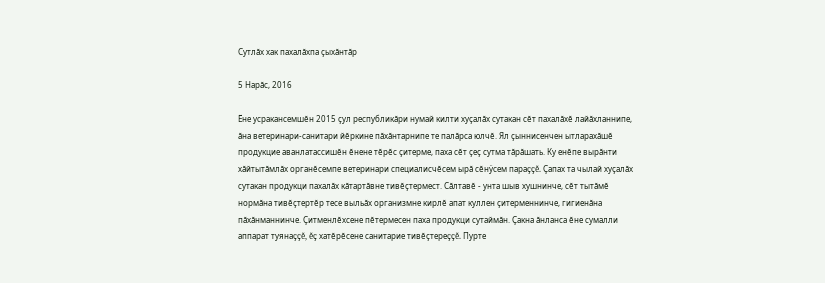Сутлăх хак пахалăхпа çыхăнтăр

5 Нарăс, 2016

Ĕне усракансемшĕн 2015 çул республикăри нумай килти хуçалăх сутакан сĕт пахалăхĕ лайăхланнипе, ăна ветеринари-санитари йĕркине пăхăнтарнипе те палăрса юлчĕ. Ял çыннисенчен ытларахăшĕ продукцие аванлатассишĕн ĕнене тĕрĕс çитерме, паха сĕт çеç сутма тăрăшать. Ку енĕпе вырăнти хăйтытăмлăх органĕсемпе ветеринари специалисчĕсем ырă сĕнÿсем параççĕ. Çапах та чылай хуçалăх сутакан продукци пахалăх кăтартăвне тивĕçтермест. Сăлтавĕ - унта шыв хушнинче, сĕт тытăмĕ нормăна тивĕçтертĕр тесе выльăх организмне кирлĕ апат куллен çитерменнинче, гигиенăна пăхăнманнинче. Çитменлĕхсене пĕтермесен паха продукци сутаймăн. Çакна ăнланса ĕне сумалли аппарат туянаççĕ, ĕç хатĕрĕсене санитарие тивĕçтереççĕ. Пурте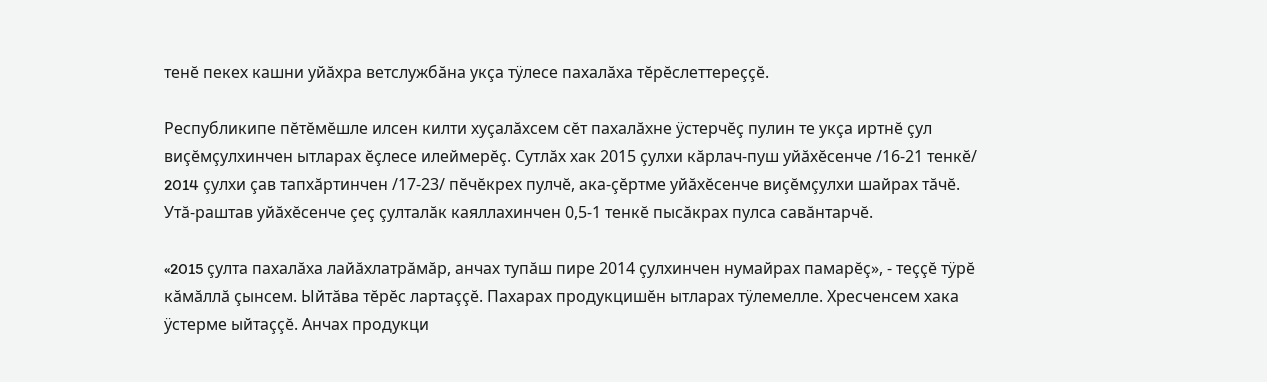тенĕ пекех кашни уйăхра ветслужбăна укçа тÿлесе пахалăха тĕрĕслеттереççĕ.

Республикипе пĕтĕмĕшле илсен килти хуçалăхсем сĕт пахалăхне ÿстерчĕç пулин те укçа иртнĕ çул виçĕмçулхинчен ытларах ĕçлесе илеймерĕç. Сутлăх хак 2015 çулхи кăрлач-пуш уйăхĕсенче /16-21 тенкĕ/ 2014 çулхи çав тапхăртинчен /17-23/ пĕчĕкрех пулчĕ, ака-çĕртме уйăхĕсенче виçĕмçулхи шайрах тăчĕ. Утă-раштав уйăхĕсенче çеç çулталăк каяллахинчен 0,5-1 тенкĕ пысăкрах пулса савăнтарчĕ.

«2015 çулта пахалăха лайăхлатрăмăр, анчах тупăш пире 2014 çулхинчен нумайрах памарĕç», - теççĕ тÿрĕ кăмăллă çынсем. Ыйтăва тĕрĕс лартаççĕ. Пахарах продукцишĕн ытларах тÿлемелле. Хресченсем хака ÿстерме ыйтаççĕ. Анчах продукци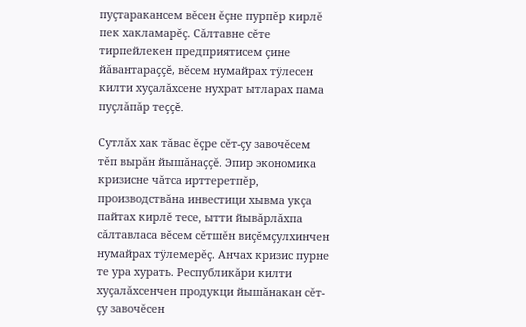пуçтаракансем вĕсен ĕçне пурпĕр кирлĕ пек хакламарĕç. Сăлтавне сĕте тирпейлекен предприятисем çине йăвантараççĕ, вĕсем нумайрах тÿлесен килти хуçалăхсене нухрат ытларах пама пуçлăпăр теççĕ.

Сутлăх хак тăвас ĕçре сĕт-çу завочĕсем тĕп вырăн йышăнаççĕ. Эпир экономика кризисне чăтса ирттеретпĕр, производствăна инвестици хывма укçа пайтах кирлĕ тесе, ытти йывăрлăхпа сăлтавласа вĕсем сĕтшĕн виçĕмçулхинчен нумайрах тÿлемерĕç. Анчах кризис пурне те ура хурать. Республикăри килти хуçалăхсенчен продукци йышăнакан сĕт-çу завочĕсен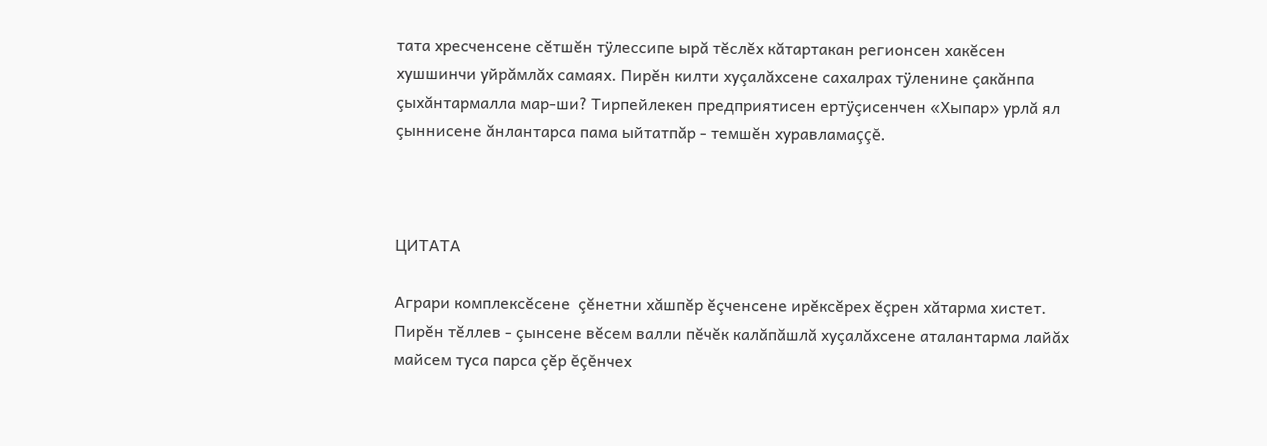тата хресченсене сĕтшĕн тÿлессипе ырă тĕслĕх кăтартакан регионсен хакĕсен хушшинчи уйрăмлăх самаях. Пирĕн килти хуçалăхсене сахалрах тÿленине çакăнпа çыхăнтармалла мар-ши? Тирпейлекен предприятисен ертÿçисенчен «Хыпар» урлă ял çыннисене ăнлантарса пама ыйтатпăр - темшĕн хуравламаççĕ.



ЦИТАТА

Аграри комплексĕсене  çĕнетни хăшпĕр ĕçченсене ирĕксĕрех ĕçрен хăтарма хистет. Пирĕн тĕллев - çынсене вĕсем валли пĕчĕк калăпăшлă хуçалăхсене аталантарма лайăх майсем туса парса çĕр ĕçĕнчех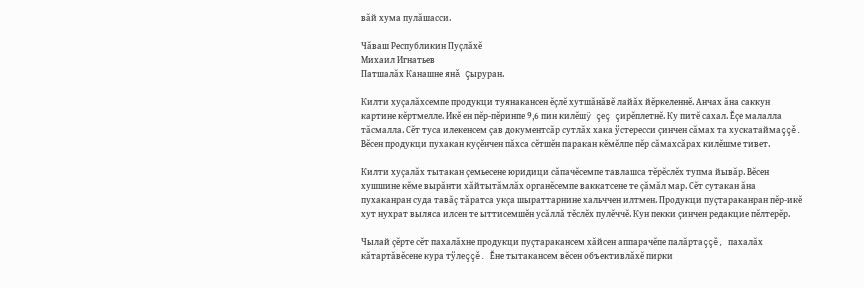вăй хума пулăшасси.

Чăваш Республикин Пуçлăхĕ
Михаил Игнатьев
Патшалăх Канашне янă Çыруран.

Килти хуçалăхсемпе продукци туянакансен ĕçлĕ хутшăнăвĕ лайăх йĕркеленнĕ. Анчах ăна саккун картине кĕртмелле. Икĕ ен пĕр-пĕринпе 9,6 пин килĕшÿ çеç çирĕплетнĕ. Ку питĕ сахал. Ĕçе малалла тăсмалла. Сĕт туса илекенсем çав документсăр сутлăх хака ÿстересси çинчен сăмах та хускатаймаççĕ. Вĕсен продукци пухакан куçĕнчен пăхса сĕтшĕн паракан кĕмĕлпе пĕр сăмахсăрах килĕшме тивет.

Килти хуçалăх тытакан çемьесене юридици сăпачĕсемпе тавлашса тĕрĕслĕх тупма йывăр. Вĕсен хушшине кĕме вырăнти хăйтытăмлăх органĕсемпе ваккатсене те çăмăл мар. Сĕт сутакан ăна пухаканран суда тавăç тăратса укçа шыраттарнине хальччен илтмен. Продукци пуçтараканран пĕр-икĕ хут нухрат выляса илсен те ыттисемшĕн усăллă тĕслĕх пулĕччĕ. Кун пекки çинчен редакцие пĕлтерĕр.

Чылай çĕрте сĕт пахалăхне продукци пуçтаракансем хăйсен аппарачĕпе палăртаççĕ, пахалăх кăтартăвĕсене кура тÿлеççĕ. Ĕне тытакансем вĕсен объективлăхĕ пирки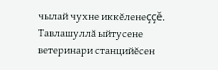чылай чухне иккĕленеççĕ. Тавлашуллă ыйтусене ветеринари станцийĕсен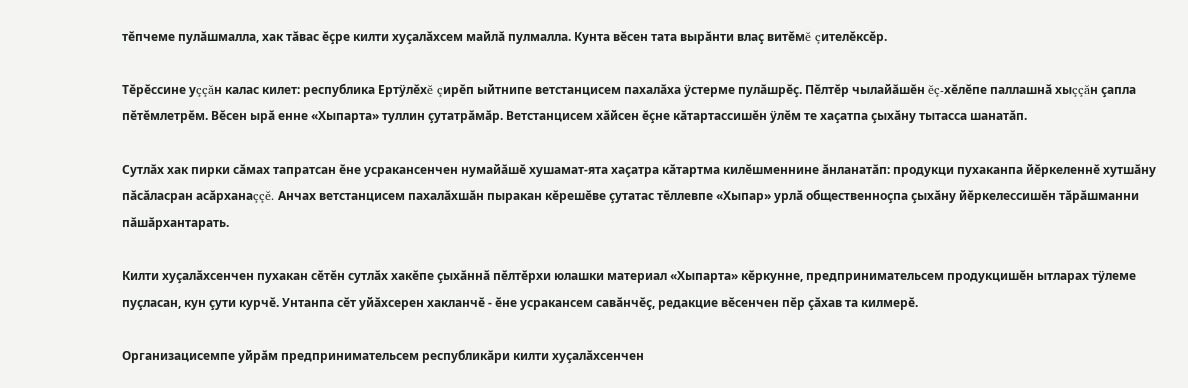тĕпчеме пулăшмалла, хак тăвас ĕçре килти хуçалăхсем майлă пулмалла. Кунта вĕсен тата вырăнти влаç витĕмĕ çителĕксĕр.

Тĕрĕссине уççăн калас килет: республика Ертÿлĕхĕ çирĕп ыйтнипе ветстанцисем пахалăха ÿстерме пулăшрĕç. Пĕлтĕр чылайăшĕн ĕç-хĕлĕпе паллашнă хыççăн çапла пĕтĕмлетрĕм. Вĕсен ырă енне «Хыпарта» туллин çутатрăмăр. Ветстанцисем хăйсен ĕçне кăтартассишĕн ÿлĕм те хаçатпа çыхăну тытасса шанатăп.

Сутлăх хак пирки сăмах тапратсан ĕне усракансенчен нумайăшĕ хушамат-ята хаçатра кăтартма килĕшменнине ăнланатăп: продукци пухаканпа йĕркеленнĕ хутшăну пăсăласран асăрханаççĕ. Анчах ветстанцисем пахалăхшăн пыракан кĕрешĕве çутатас тĕллевпе «Хыпар» урлă общественноçпа çыхăну йĕркелессишĕн тăрăшманни пăшăрхантарать.

Килти хуçалăхсенчен пухакан сĕтĕн сутлăх хакĕпе çыхăннă пĕлтĕрхи юлашки материал «Хыпарта» кĕркунне, предпринимательсем продукцишĕн ытларах тÿлеме пуçласан, кун çути курчĕ. Унтанпа сĕт уйăхсерен хакланчĕ - ĕне усракансем савăнчĕç, редакцие вĕсенчен пĕр çăхав та килмерĕ.

Организацисемпе уйрăм предпринимательсем республикăри килти хуçалăхсенчен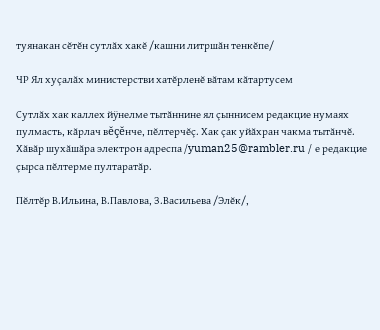туянакан сĕтĕн сутлăх хакĕ /кашни литршăн тенкĕпе/

ЧР Ял хуçалăх министерстви хатĕрленĕ вăтам кăтартусем

Сутлăх хак каллех йÿнелме тытăннине ял çыннисем редакцие нумаях пулмасть, кăрлач вĕçĕнче, пĕлтерчĕç. Хак çак уйăхран чакма тытăнчĕ. Хăвăр шухăшăра электрон адреспа /yuman25@rambler.ru / е редакцие çырса пĕлтерме пултаратăр.

Пĕлтĕр В.Ильина, В.Павлова, З.Васильева /Элĕк/,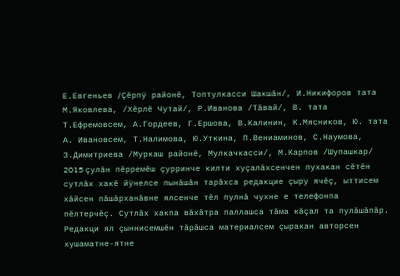Е.Евгеньев /Çĕрпÿ районĕ, Топтулкасси Шакшăн/, И.Никифоров тата М.Яковлева, /Хĕрлĕ Чутай/, Р.Иванова /Тăвай/, В. тата Т.Ефремовсем, А.Гордеев, Г.Ершова, В.Калинин, К.Мясников, Ю. тата А. Ивановсем, Т.Налимова, Ю.Уткина, П.Вениаминов, С.Наумова, З.Димитриева /Муркаш районĕ, Мулкачкасси/, М.Карпов /Шупашкар/ 2015 çулăн пĕрремĕш çурринче килти хуçалăхсенчен пухакан сĕтĕн сутлăх хакĕ йÿнелсе пынăшăн тарăхса редакцие çыру ячĕç, ыттисем хăйсен пăшăрханăвне ялсенче тĕл пулнă чухне е телефонпа пĕлтерчĕç. Сутлăх хакпа вăхăтра паллашса тăма кăçал та пулăшăпăр. Редакци ял çыннисемшĕн тăрăшса материалсем çыракан авторсен хушаматне-ятне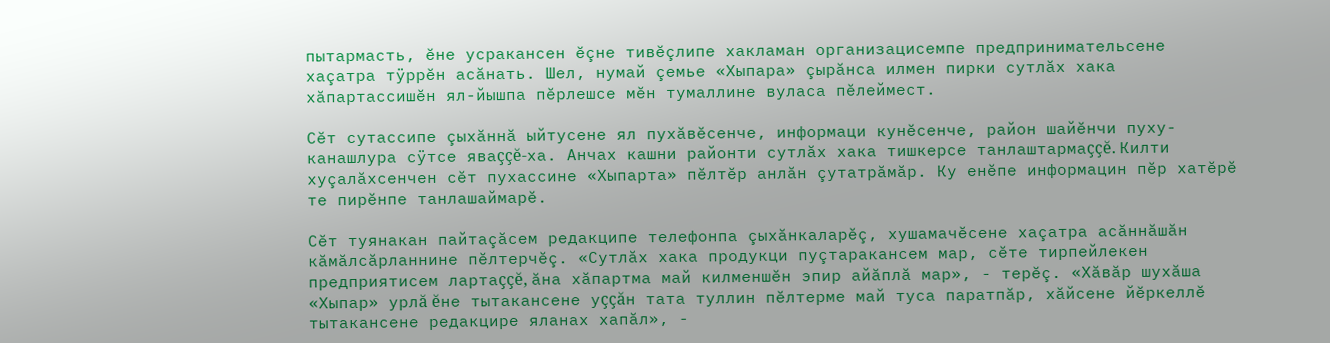пытармасть, ĕне усракансен ĕçне тивĕçлипе хакламан организацисемпе предпринимательсене хаçатра тÿррĕн асăнать. Шел, нумай çемье «Хыпара» çырăнса илмен пирки сутлăх хака хăпартассишĕн ял-йышпа пĕрлешсе мĕн тумаллине вуласа пĕлеймест.

Сĕт сутассипе çыхăннă ыйтусене ял пухăвĕсенче, информаци кунĕсенче, район шайĕнчи пуху-канашлура сÿтсе яваççĕ-ха. Анчах кашни районти сутлăх хака тишкерсе танлаштармаççĕ. Килти хуçалăхсенчен сĕт пухассине «Хыпарта» пĕлтĕр анлăн çутатрăмăр. Ку енĕпе информацин пĕр хатĕрĕ те пирĕнпе танлашаймарĕ.

Сĕт туянакан пайтаçăсем редакципе телефонпа çыхăнкаларĕç, хушамачĕсене хаçатра асăннăшăн кăмăлсăрланнине пĕлтерчĕç. «Сутлăх хака продукци пуçтаракансем мар, сĕте тирпейлекен предприятисем лартаççĕ, ăна хăпартма май килменшĕн эпир айăплă мар», - терĕç. «Хăвăр шухăша «Хыпар» урлă ĕне тытакансене уççăн тата туллин пĕлтерме май туса паратпăр, хăйсене йĕркеллĕ тытакансене редакцире яланах хапăл», -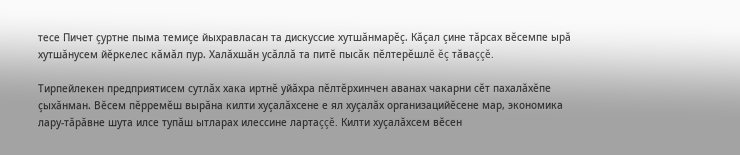тесе Пичет çуртне пыма темиçе йыхравласан та дискуссие хутшăнмарĕç. Кăçал çине тăрсах вĕсемпе ырă хутшăнусем йĕркелес кăмăл пур. Халăхшăн усăллă та питĕ пысăк пĕлтерĕшлĕ ĕç тăваççĕ.

Тирпейлекен предприятисем сутлăх хака иртнĕ уйăхра пĕлтĕрхинчен аванах чакарни сĕт пахалăхĕпе çыхăнман. Вĕсем пĕрремĕш вырăна килти хуçалăхсене е ял хуçалăх организацийĕсене мар, экономика лару-тăрăвне шута илсе тупăш ытларах илессине лартаççĕ. Килти хуçалăхсем вĕсен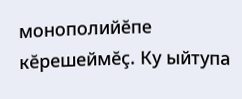монополийĕпе кĕрешеймĕç. Ку ыйтупа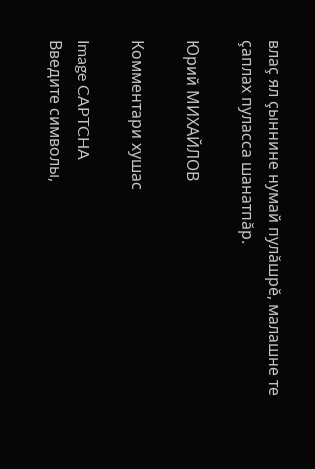влаç ял çыннине нумай пулăшрĕ, малашне те çаплах пуласса шанатпăр.

Юрий МИХАЙЛОВ

Комментари хушас

Image CAPTCHA
Введите символы,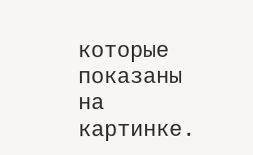которые показаны на картинке.